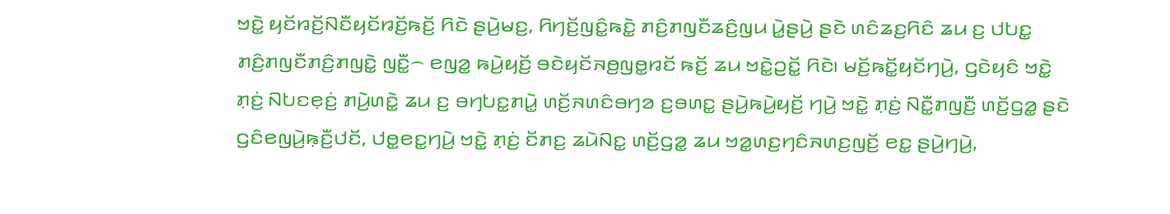ꤠꤢꤧ꤭ ꤟꤢꤩꤙꤢꤩ꤬ꤡꤢꤪꤟꤢꤩꤙꤢꤩ꤬ꤒꤢꤩ꤬ ꤖꤢꤧ ꤔꤣꤧ꤬ꤗꤢ꤬, ꤖꤚꤢꤩ꤬ꤜꤢꤨ꤭ꤒꤢꤧ꤭ ꤊꤢꤨ꤬ꤊꤜꤢꤪꤘꤢꤨ꤬ꤜꤣ ꤣꤧ꤭ꤔꤣꤧ꤬ ꤔꤢꤧ ꤛꤢꤨꤘꤢ꤬ꤖꤢꤨ ꤘꤣ ꤢ꤬ ꤓꤝꤢ꤭ ꤊꤢꤨ꤬ꤊꤜꤢꤪꤊꤢꤨ꤬ꤊꤜꤢꤧ꤭ ꤜꤢꤪ꤭꤮ ꤕꤜꤤ꤭ ꤒꤣꤧ꤬ꤟꤢꤩ꤬ ꤋꤢꤧꤟꤢꤩꤏꤥ꤬ꤜꤥ꤭ꤙꤢꤩ ꤒꤢꤩ꤬ ꤘꤣ ꤠꤢꤧ꤭ꤑꤢꤩ꤭ ꤖꤢꤧ꤯ ꤗꤢꤩ꤬ꤒꤢꤩ꤭ꤟꤢꤩꤚꤣꤧ꤬, ꤞꤢꤧꤟꤢꤨ ꤠꤢꤧ꤭ ꤊ꤫ꤢꤦ꤬ ꤡꤝꤢꤕ꤫ꤢꤦ꤬ ꤊꤣꤧ꤬ꤛꤢꤧ꤭ ꤘꤣ ꤢ꤬ ꤋꤚꤝꤢ꤭ꤊꤣꤧ꤭ ꤛꤢꤩ꤬ꤏꤛꤢꤨꤋꤚꤤ ꤢ꤬ꤋꤛꤢ꤭ ꤔꤣꤧ꤬ꤒꤣꤧ꤬ꤟꤢꤩ꤬ ꤚꤣꤧ꤬ ꤠꤢꤧ꤭ ꤊ꤫ꤢꤦ꤬ ꤡꤢꤪ꤭ꤊꤜꤢꤪ꤬ ꤛꤢꤩ꤬ꤞꤤ꤭ ꤔꤢꤧ ꤞꤢꤨꤕꤜꤣꤧ꤬ꤒ꤫ꤢꤪ꤬ꤓꤢꤩ, ꤓꤥ꤭ꤕꤢ꤭ꤚꤣꤧ꤬ ꤠꤢꤧ꤭ ꤊ꤫ꤢꤦ꤬ ꤢꤩꤊꤢ꤬ ꤘꤣꤧꤡꤢ꤭ ꤛꤢꤩ꤬ꤞꤤ꤭ ꤘꤣ ꤠꤤ꤭ꤛꤢ꤬ꤚꤢꤨꤏꤛꤢ꤬ꤜꤢꤩ꤬ ꤕꤢ꤭ ꤔꤣꤧ꤬ꤚꤣꤧ꤬,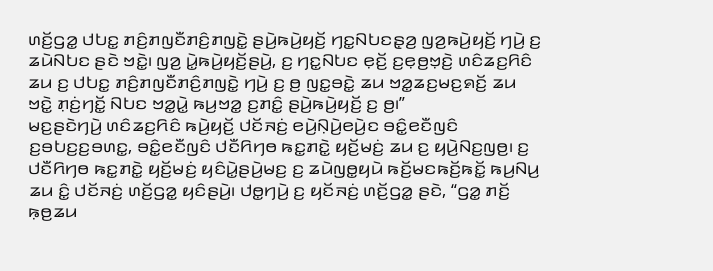ꤛꤢꤩ꤬ꤞꤤ꤭ ꤓꤝꤢ꤭ ꤊꤢꤨ꤬ꤊꤜꤢꤪꤊꤢꤨ꤬ꤊꤜꤢꤧ꤭ ꤔꤣꤧ꤬ꤒꤣꤧ꤬ꤟꤢꤩ꤬ ꤚꤢ꤭ꤡꤝꤢꤔ꤫ꤤ꤬ ꤜꤤ꤬ꤒꤣꤧ꤬ꤟꤢꤩ꤬ ꤚꤣꤧ꤬ ꤢ꤬ ꤘꤣꤧꤡꤝꤢ ꤔꤢꤧ ꤠꤢꤧ꤭꤯ ꤜꤤ꤬ ꤣꤧ꤭ꤒꤣꤧ꤬ꤟꤢꤩ꤬ꤔꤣꤧ꤬, ꤢ꤬ ꤚꤢ꤭ꤡꤝꤢ ꤕ꤫ꤢꤩ꤬ ꤢ꤬ꤕ꤫ꤥ꤬ꤠ꤫ꤢꤧ꤬ ꤛꤢꤨꤘꤢ꤬ꤖꤢꤨ ꤘꤣ ꤢ꤬ ꤓꤝꤢ꤭ ꤊꤢꤨ꤬ꤊꤜꤢꤪꤊꤢꤨ꤬ꤊꤜꤢꤧ꤭ ꤚꤣꤧ꤬ ꤢ꤬ ꤥ꤬ ꤜꤢ꤭ꤋꤢꤧ꤭ ꤘꤣ ꤠꤤ꤭ꤘꤢ꤬ꤗꤢ꤬ꤎꤢꤩ꤬ ꤘꤣ ꤠꤢꤧ꤭ ꤊ꤫ꤢꤦ꤬ꤚꤢꤩ꤭ ꤡꤝꤢ ꤠꤤ꤭ꤣꤧ꤭ ꤒꤣ꤬ꤠꤤ꤭ ꤢ꤬ꤊꤢꤨ꤭ ꤔꤣꤧ꤬ꤒꤣꤧ꤬ꤟꤢꤩ꤬ ꤢ꤬ ꤥ꤬꤯”
ꤗꤢ꤬ꤔꤢꤧꤚꤣꤧ꤬ ꤛꤢꤨꤘꤢ꤬ꤖꤢꤨ ꤒꤣꤧ꤬ꤟꤢꤩ꤬ ꤓꤢꤩꤏꤢꤦ꤬ ꤕꤣꤧ꤬ꤡ꤫ꤣꤧ꤬ꤕꤣꤧ꤬ꤢ ꤋꤢꤨ꤭ꤕꤢꤪꤜꤢꤨ ꤢ꤬ꤋꤝꤢ꤬ꤢ꤬ꤋꤛꤢ꤭, ꤋꤢꤨ꤭ꤕꤢꤪꤜꤢꤨ ꤓꤢꤪꤖꤚꤥ ꤒꤢ꤭ꤊꤢꤧ꤭ ꤟꤢꤩ꤬ꤗꤢꤦ꤬ ꤘꤣ ꤢ꤬ ꤟꤣꤧ꤬ꤡꤢ꤬ꤜꤥ꤬꤯ ꤢ꤬ ꤓꤢꤪꤖꤚꤥ ꤒꤢ꤭ꤊꤢꤧ꤭ ꤟꤢꤩ꤬ꤗꤢꤦ꤬ ꤟꤢꤨꤣꤧ꤭ꤔꤣꤧ꤬ꤗꤢ꤬ ꤢ꤬ ꤘꤣꤧꤜꤥ꤭ꤟꤣꤧ ꤒꤢꤩ꤬ꤗꤢꤒꤢꤩ꤬ꤒꤢꤩ꤭ ꤒꤣ꤬ꤡꤣ꤬ ꤘꤣ ꤢꤨ꤭ ꤓꤢꤩꤏꤢꤦ꤬ ꤛꤢꤩ꤬ꤞꤤ꤭ ꤟꤢꤨꤔꤣꤧ꤬꤯ ꤓꤥ꤭ꤚꤣꤧ꤬ ꤢ꤬ ꤟꤢꤩꤏꤢꤦ꤬ ꤛꤢꤩ꤬ꤞꤤ꤭ ꤔꤢꤧ, “ꤞꤤ꤭ ꤊꤢꤩ꤬ ꤒ꤫ꤥ꤬ꤘꤣ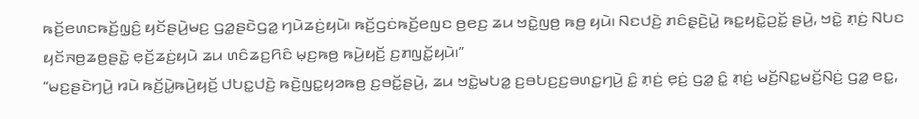ꤒꤢꤩ꤬ꤕꤛꤢꤒꤢꤩ꤬ꤜ꤫ꤢꤨ꤬ ꤟꤢꤩꤔꤣꤧ꤬ꤗꤢ꤬ ꤞꤤ꤭ꤔꤢꤧꤞꤤ꤭ ꤚꤣꤧꤘꤢꤦ꤬ꤟꤣꤧ꤯ ꤒꤢꤩ꤬ꤞꤢꤦꤒꤢꤩ꤬ꤕꤜꤢ ꤥ꤬ꤕꤢ꤬ ꤘꤣ ꤠꤢꤧ꤭ꤜꤥ꤬ ꤒꤥ꤬ ꤟꤣꤧ꤯ ꤡꤢꤓꤢꤧ꤬ ꤊꤢꤨꤔ꤫ꤢꤧ꤬ꤣꤧ꤭ ꤒꤢ꤭ꤟꤢꤧ꤭ꤑꤢꤩ꤭ ꤔꤣꤧ꤬, ꤠꤢꤧ꤭ ꤊ꤫ꤢꤦ꤬ ꤡꤝꤢ ꤟꤢꤩꤏꤥ꤬ꤘꤥ꤬ꤔꤢꤧ꤭ ꤕ꤫ꤢꤩ꤬ꤘꤢꤦ꤬ꤟꤣꤧ ꤘꤣ ꤛꤢꤨꤘꤢ꤬ꤖꤢꤨ ꤗ꤫ꤢ꤬ꤒꤥ꤬ ꤒꤣꤧ꤬ꤟꤢꤩ꤬ ꤢ꤬ꤊꤜꤢꤩ꤭ꤟꤣꤧ꤯”
“ꤗꤢ꤬ꤔꤢꤧꤚꤣꤧ꤬ ꤙꤣꤧ ꤒꤢꤩ꤬ꤣꤧ꤭ꤒꤣꤧ꤬ꤟꤢꤩ꤬ ꤓꤝꤢ꤭ꤓꤢꤧ꤬ ꤒꤢꤧ꤬ꤜꤢ꤭ꤟꤤꤒꤥ꤬ ꤢ꤬ꤋꤢꤩ꤭ꤔꤣꤧ꤬, ꤘꤣ ꤠꤢꤧ꤭ꤗꤝꤤ꤭ ꤢ꤬ꤋꤝꤢ꤬ꤢ꤬ꤋꤛꤢ꤭ꤚꤣꤧ꤬ ꤢꤨ꤭ ꤊ꤫ꤢꤦ꤬ ꤕ꤫ꤢꤦ꤬ ꤞꤤ꤭ ꤢꤨ꤭ ꤊ꤫ꤢꤦ꤬ ꤗꤢꤩ꤬ꤡꤢ꤭ꤗꤢꤩ꤬ꤡꤢꤦ꤬ ꤞꤤ꤭ ꤕꤢ꤭,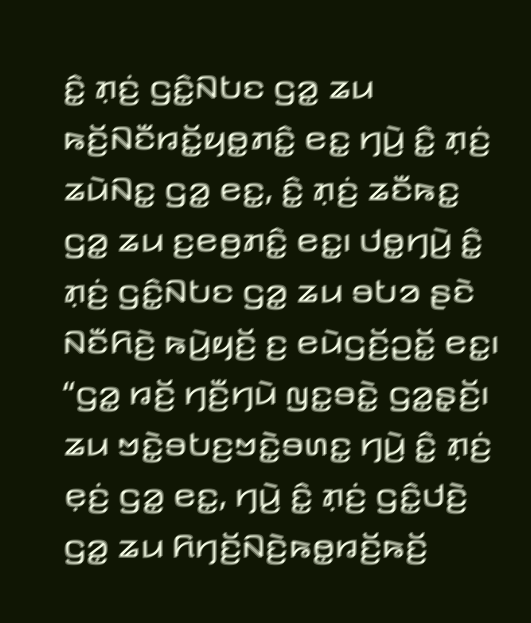ꤢꤨ꤭ ꤊ꤫ꤢꤦ꤬ ꤞꤢꤨ꤭ꤡꤝꤢ ꤞꤤ꤭ ꤘꤣ ꤒꤢꤩ꤬ꤡꤢꤪꤙꤢꤩ꤭ꤟꤥ꤭ꤊꤢꤨ꤭ ꤕꤢ꤭ ꤚꤣꤧ꤬ ꤢꤨ꤭ ꤊ꤫ꤢꤦ꤬ ꤘꤣꤧꤡꤢ꤭ ꤞꤤ꤭ ꤕꤢ꤭, ꤢꤨ꤭ ꤊ꤫ꤢꤦ꤬ ꤘꤢꤪꤒꤢ꤭ ꤞꤤ꤭ ꤘꤣ ꤢ꤬ꤕꤥ꤬ꤊꤢꤨ꤭ ꤕꤢ꤭꤯ ꤓꤥ꤭ꤚꤣꤧ꤬ ꤢꤨ꤭ ꤊ꤫ꤢꤦ꤬ ꤞꤢꤨ꤭ꤡꤝꤢ ꤞꤤ꤭ ꤘꤣ ꤋꤝꤤ ꤔꤢꤧ ꤡꤢꤪꤖꤢꤧ꤬ ꤒꤣꤧ꤬ꤟꤢꤩ꤬ ꤢ꤬ ꤕꤣꤧꤞꤢꤩ꤬ꤑꤢꤩ꤭ ꤕꤢ꤭꤯
“ꤞꤤ꤭ ꤙꤢꤩ꤬ ꤚꤢꤪ꤬ꤚꤣꤧ ꤜꤢ꤭ꤋꤢꤧ꤭ ꤞꤤ꤭ꤔ꤫ꤢꤩ꤬꤯ ꤘꤣ ꤠꤢꤧ꤭ꤋꤝꤢ꤬ꤠꤢꤧ꤭ꤋꤛꤢ꤭ ꤚꤣꤧ꤬ ꤢꤨ꤭ ꤊ꤫ꤢꤦ꤬ ꤕ꤫ꤢꤦ꤬ ꤞꤤ꤭ ꤕꤢ꤭, ꤚꤣꤧ꤬ ꤢꤨ꤭ ꤊ꤫ꤢꤦ꤬ ꤞꤢꤨ꤭ꤓꤢꤧ꤬ ꤞꤤ꤭ ꤘꤣ ꤖꤚꤢꤩ꤬ꤡꤢꤧ꤬ꤒꤥ꤭ꤙꤢꤩ꤬ꤒꤢꤩ꤬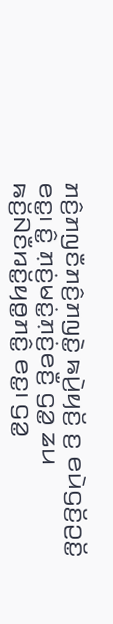ꤊꤢꤨ꤬ꤊꤜꤢꤪꤊꤢꤨ꤬ꤊꤜꤢꤧ꤭ ꤒꤣꤧ꤬ꤟꤢꤩ꤬ ꤢ꤬ ꤕꤣꤧꤞꤢꤩ꤬ꤑꤢꤩ꤭ ꤕꤢ꤭꤯ ꤢꤨ꤭ ꤊ꤫ꤢꤦ꤬ꤗꤢꤦ꤭ꤊ꤫ꤢꤦ꤬ꤕꤢꤪ꤬ ꤞꤤ꤭ ꤘꤣ ꤒꤢꤩ꤬ꤡꤢꤪꤙꤢꤩ꤭ꤟꤥ꤭ꤊꤢꤨ꤭ ꤕꤢ꤭꤯ ꤞꤤ꤭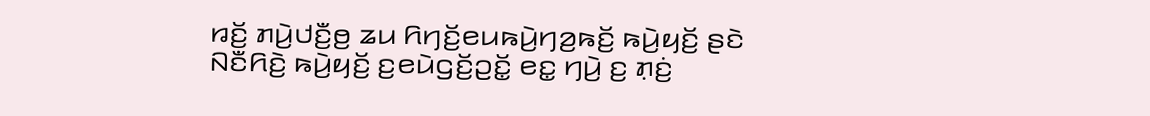ꤙꤢꤩ꤬ ꤊꤣꤧ꤬ꤓꤢꤪ꤬ꤥ꤬ ꤘꤣ ꤖꤚꤢꤩ꤬ꤕꤣꤒꤣꤧ꤬ꤚꤤ꤬ꤒꤢꤩ꤬ ꤒꤣꤧ꤬ꤟꤢꤩ꤬ ꤔꤢꤧ ꤡꤢꤪꤖꤢꤧ꤬ ꤒꤣꤧ꤬ꤟꤢꤩ꤬ ꤢ꤬ꤕꤣꤧꤞꤢꤩ꤬ꤑꤢꤩ꤭ ꤕꤢ꤭ ꤚꤣꤧ꤬ ꤢ꤬ ꤊ꤫ꤢꤦ꤬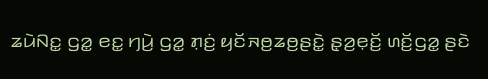ꤘꤣꤧꤡꤢ꤭ ꤞꤤ꤭ ꤕꤢ꤭ ꤚꤣꤧ꤬ ꤞꤤ꤭ ꤊ꤫ꤢꤦ꤬ ꤟꤢꤩꤏꤥ꤬ꤘꤥ꤬ꤔꤢꤧ꤭ ꤔ꤫ꤤ꤬ꤕ꤫ꤢꤩ꤬ ꤛꤢꤩ꤬ꤞꤤ꤭ ꤔꤢꤧ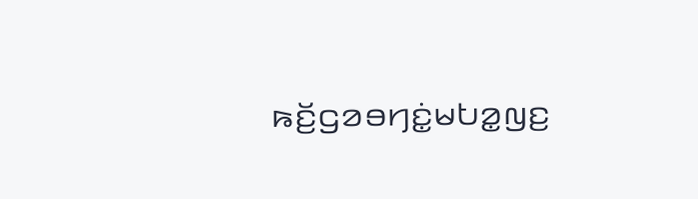ꤒꤢꤩ꤬ꤞꤤꤋꤚꤢꤦ꤭ꤗꤝꤤ꤭ꤜꤢ꤬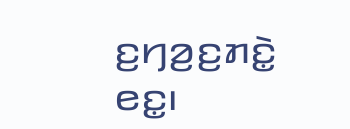ꤢ꤬ꤚꤤ꤬ꤢ꤬ꤊꤢꤧ꤭ ꤕꤢ꤭꤯